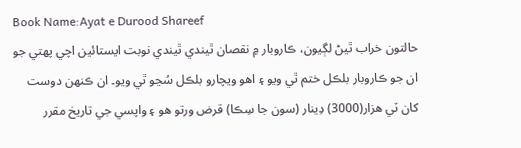Book Name:Ayat e Durood Shareef
حالتون خراب ٿيڻ لڳيون، ڪاروبار ۾ نقصان ٿيندي ٿيندي نوبت ايستائين اچي پهتي جو ان جو ڪاروبار بلڪل ختم ٿي ويو ۽ اهو ويچارو بلڪل سُڃو ٿي ويو۔ ان ڪنهن دوست کان ٽي هزار(3000) دِينار (سون جا سِڪا) قرض ورتو هو ۽ واپسي جي تاريخ مقرر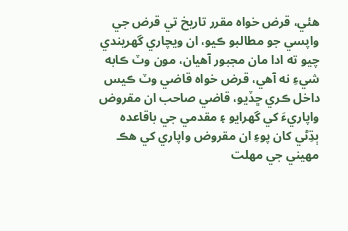هئي، قرض خواه مقرر تاريخ تي قرض جي واپسي جو مطالبو ڪيو، ان ويچاري گهريندي چيو ته ادا مان مجبور آهيان، مون وٽ ڪابه شيءِ نه آهي، قرض خواه قاضي وٽ ڪيس داخل ڪري ڇڏيو، قاضي صاحب ان مقروض واپاريءَ کي گھرايو ۽ مقدمي جي باقاعده ٻڌِڻي کان پوءِ ان مقروض واپاري کي هڪ مهيني جي مهلت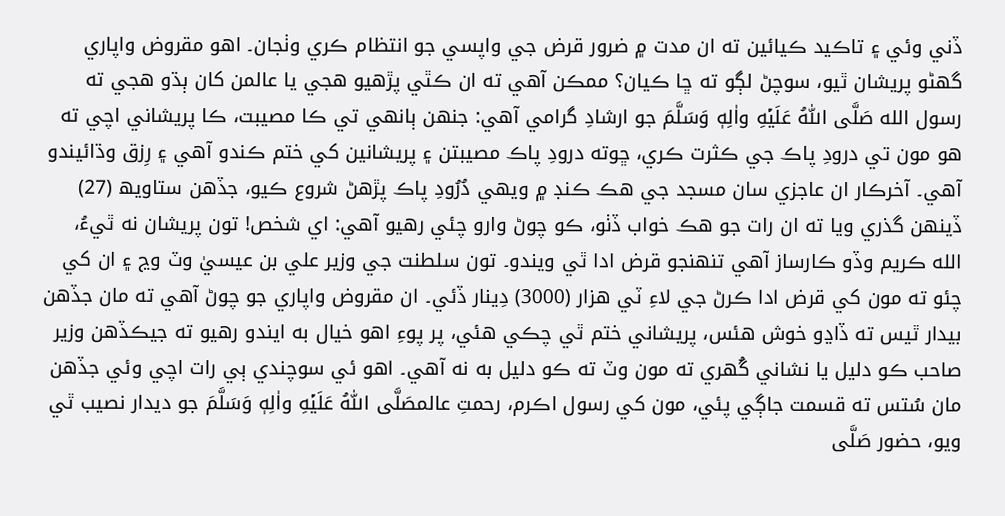ڏني وئي ۽ تاڪيد ڪيائين ته ان مدت ۾ ضرور قرض جي واپسي جو انتظام ڪري وٺجان۔ اهو مقروض واپاري گھڻو پريشان ٿيو، سوچڻ لڳو ته ڇا ڪيان؟ ممڪن آهي ته ان ڪٿي پڙهيو هجي يا عالمن کان ٻڌو هجي ته رسول الله صَلَّى اللّٰهُ عَلَيۡهِ واٰلِهٖ وَسَلَّمَ جو ارشادِ گرامي آهي: جنهن ٻانهي تي ڪا مصيبت، ڪا پريشاني اچي ته هو مون تي درودِ پاڪ جي ڪثرت ڪري، ڇوته درودِ پاڪ مصيبتن ۽ پريشانين کي ختم ڪندو آهي ۽ رِزق وڌائيندو آهي۔ آخرڪار ان عاجزي سان مسجد جي هڪ ڪنڊ ۾ ويهي دُرُودِ پاڪ پڙھڻ شروع ڪيو، جڏهن ستاويھ (27) ڏينهن گذري ويا ته ان رات جو هڪ خواب ڏٺو، ڪو چوڻ وارو چئي رهيو آهي: اي شخص! تون پريشان نه ٿيءُ، الله ڪريم وڏو ڪارساز آهي تنهنجو قرض ادا ٿي ويندو۔ تون سلطنت جي وزير علي بن عيسيٰ وٽ وڃ ۽ ان کي چئو ته مون کي قرض ادا ڪرڻ جي لاءِ ٽي هزار (3000) دِينار ڏئي۔ ان مقروض واپاري جو چوڻ آهي ته مان جڏهن بيدار ٿيس ته ڏاڍو خوش هئس، پريشاني ختم ٿي چڪي هئي، پر پوءِ اهو خيال به ايندو رهيو ته جيڪڏهن وزير صاحب ڪو دليل يا نشاني گُھري ته مون وٽ ته ڪو دليل به نه آهي۔ اهو ئي سوچندي ٻي رات اچي وئي جڏهن مان سُتس ته قسمت جاڳي پئي، مون کي رسول اڪرم، رحمتِ عالمصَلَّى اللّٰهُ عَلَيۡهِ واٰلِهٖ وَسَلَّمَ جو ديدار نصيب ٿي ويو، حضور صَلَّى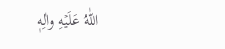اللّٰهُ عَلَيۡهِ واٰلِهٖ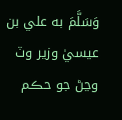وَسَلَّمَ به علي بن عيسيٰ وزير وٽ وڃڻ جو حڪم